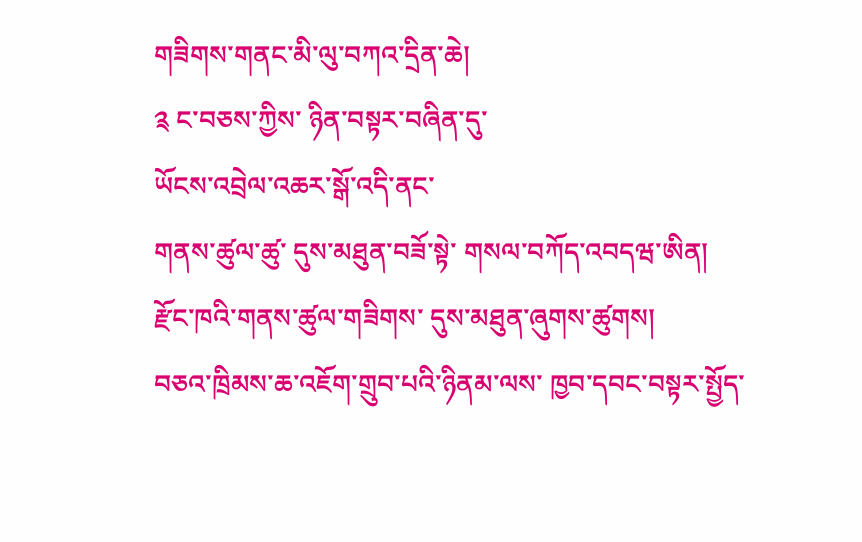གཟིགས་གནང་མི་ལུ་བཀའ་དྲིན་ཆེ།
༉ ང་བཅས་ཀྱིས་ ཉིན་བསྟར་བཞིན་དུ་
ཡོངས་འབྲེལ་འཆར་སྒོ་འདི་ནང་
གནས་ཚུལ་ཚུ་ དུས་མཐུན་བཟོ་སྟེ་ གསལ་བཀོད་འབདཝ་ཨིན།
རྫོང་ཁའི་གནས་ཚུལ་གཟིགས་ དུས་མཐུན་ཞུགས་ཚུགས།
བཅའ་ཁྲིམས་ཆ་འཇོག་གྲུབ་པའི་ཉིནམ་ལས་ ཁྱབ་དབང་བསྟར་སྤྱོད་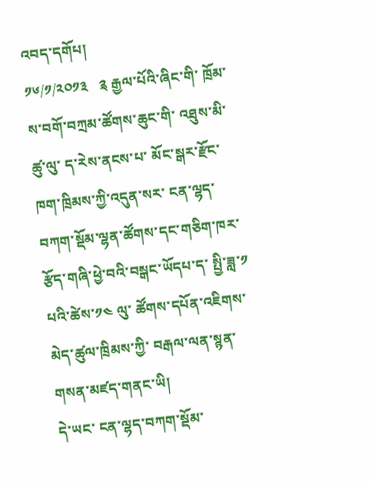འབད་དགོཔ།
༡༦/༡/༢༠༡༣   ༉ རྒྱལ་པོའི་ཞིང་གི་ ཁྲོམ་ས་བགོ་བཀྲམ་ཚོགས་ཆུང་གི་ འཐུས་མི་ཚུ་ལུ་ ད་རེས་ནངས་པ་ མོང་སྒར་རྫོང་ཁག་ཁྲིམས་ཀྱི་འདུན་སར་ ངན་ལྷད་བཀག་སྡོམ་ལྷན་ཚོགས་དང་གཅིག་ཁར་ རྩོད་གཞི་ཕྱེ་བའི་བསྒང་ཡོདཔ་ད་ སྤྱི་ཟླ་༡ པའི་ཚེས་༡༤ ལུ་ ཚོགས་དཔོན་འཇིགས་མེད་ཚུལ་ཁྲིམས་ཀྱི་ བརྒལ་ལན་སྙན་གསན་མཛད་གནང་ཡི།
དེ་ཡང་ ངན་ལྷད་བཀག་སྡོམ་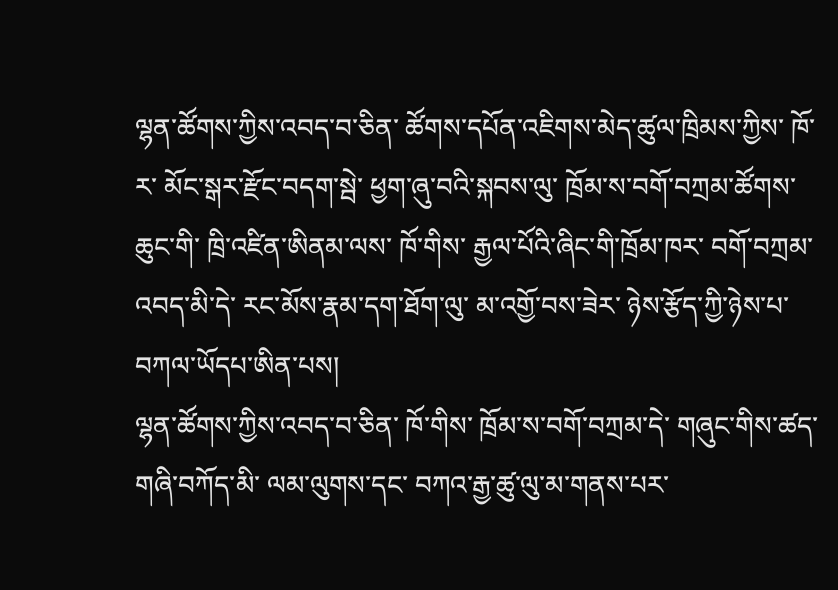ལྷན་ཚོགས་ཀྱིས་འབད་བ་ཅིན་ ཚོགས་དཔོན་འཇིགས་མེད་ཚུལ་ཁྲིམས་ཀྱིས་ ཁོ་ར་ མོང་སྒར་རྫོང་བདག་སྦེ་ ཕྱག་ཞུ་བའི་སྐབས་ལུ་ ཁྲོམ་ས་བགོ་བཀྲམ་ཚོགས་ཆུང་གི་ ཁྲི་འཛིན་ཨིནམ་ལས་ ཁོ་གིས་ རྒྱལ་པོའི་ཞིང་གི་ཁྲོམ་ཁར་ བགོ་བཀྲམ་འབད་མི་དེ་ རང་མོས་རྣམ་དག་ཐོག་ལུ་ མ་འགྱོ་བས་ཟེར་ ཉེས་རྩོད་ཀྱི་ཉེས་པ་བཀལ་ཡོདཔ་ཨིན་པས།
ལྷན་ཚོགས་ཀྱིས་འབད་བ་ཅིན་ ཁོ་གིས་ ཁྲོམ་ས་བགོ་བཀྲམ་དེ་ གཞུང་གིས་ཚད་གཞི་བཀོད་མི་ ལམ་ལུགས་དང་ བཀའ་རྒྱ་ཚུ་ལུ་མ་གནས་པར་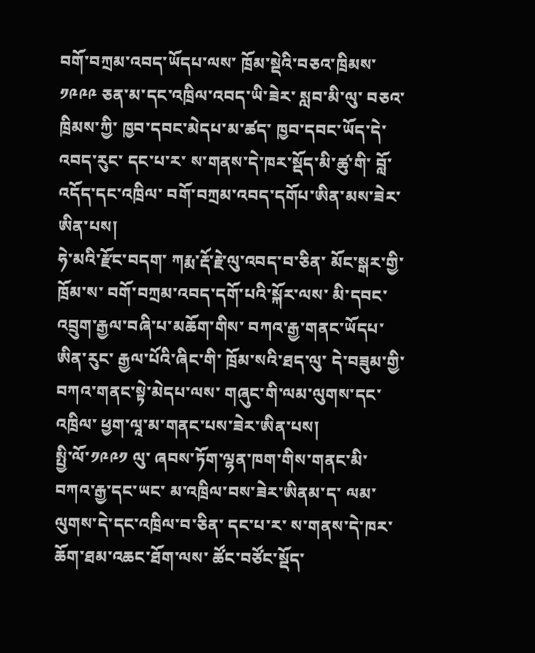བགོ་བཀྲམ་འབད་ཡོདཔ་ལས་ ཁྲོམ་སྡེའི་བཅའ་ཁྲིམས་༡༩༩༩ ཅན་མ་དང་འཁྲིལ་འབད་ཡི་ཟེར་ སླབ་མི་ལུ་ བཅའ་ཁྲིམས་ཀྱི་ ཁྱབ་དབང་མེདཔ་མ་ཚད་ ཁྱབ་དབང་ཡོད་དེ་འབད་རུང་ དང་པ་ར་ ས་གནས་དེ་ཁར་སྡོད་མི་ཚུ་གི་ བློ་འདོད་དང་འཁྲིལ་ བགོ་བཀྲམ་འབད་དགོཔ་ཨིན་མས་ཟེར་ཨིན་པས།
ཧེ་མའི་རྫོང་བདག་ ཀརྨ་རྡོ་རྗེ་ལུ་འབད་བ་ཅིན་ མོང་སྒར་གྱི་ཁྲོམ་ས་ བགོ་བཀྲམ་འབད་དགོ་པའི་སྐོར་ལས་ མི་དབང་འབྲུག་རྒྱལ་བཞི་པ་མཆོག་གིས་ བཀའ་རྒྱ་གནང་ཡོདཔ་ཨིན་རུང་ རྒྱལ་པོའི་ཞིང་གི་ ཁྲོམ་སའི་ཐད་ལུ་ དེ་བཟུམ་གྱི་ བཀའ་གནང་སྟེ་མེདཔ་ལས་ གཞུང་གི་ལམ་ལུགས་དང་འཁྲིལ་ ཕྱག་ལཱ་མ་གནང་པས་ཟེར་ཨིན་པས།
སྤྱི་ལོ་༡༩༩༡ ལུ་ ཞབས་ཏོག་ལྷན་ཁག་གིས་གནང་མི་ བཀའ་རྒྱ་དང་ཡང་ མ་འཁྲིལ་བས་ཟེར་ཨིནམ་ད་ ལམ་ལུགས་དེ་དང་འཁྲིལ་བ་ཅིན་ དང་པ་ར་ ས་གནས་དེ་ཁར་ ཆོག་ཐམ་འཆང་ཐོག་ལས་ ཚོང་བཙོང་སྡོད་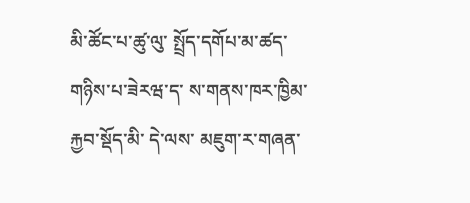མི་ཚོང་པ་ཚུ་ལུ་ སྤྲོད་དགོཔ་མ་ཚད་ གཉིས་པ་ཟེརཝ་ད་ ས་གནས་ཁར་ཁྱིམ་རྐྱབ་སྡོད་མི་ དེ་ལས་ མཇུག་ར་གཞན་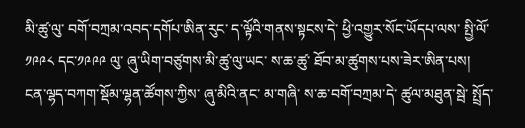མི་ཚུ་ལུ་ བགོ་བཀྲམ་འབད་དགོཔ་ཨིན་རུང་ ད་ལྟོའི་གནས་སྟངས་དེ་ ཕྱི་འགྱུར་སོང་ཡོདཔ་ལས་ སྤྱི་ལོ་༡༩༩༨ དང་༡༩༩༩ ལུ་ ཞུ་ཡིག་བཙུགས་མི་ཚུ་ལུ་ཡང་ ས་ཆ་ཚུ་ ཐོབ་མ་ཚུགས་པས་ཟེར་ཨིན་པས།
ངན་ལྷད་བཀག་སྡོམ་ལྷན་ཚོགས་ཀྱིས་ ཞུ་མིའི་ནང་ མ་གཞི་ ས་ཆ་བགོ་བཀྲམ་དེ་ ཚུལ་མཐུན་སྦེ་ སྤྲོད་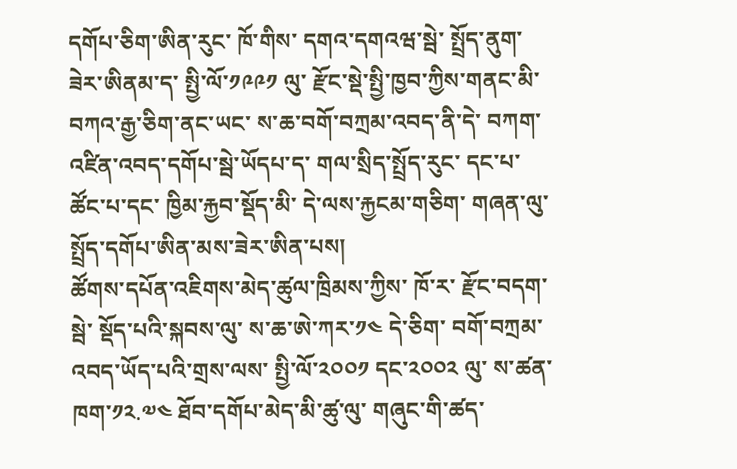དགོཔ་ཅིག་ཨིན་རུང་ ཁོ་གིས་ དགའ་དགའཝ་སྦེ་ སྤྲོད་ནུག་ཟེར་ཨིནམ་ད་ སྤྱི་ལོ་༡༩༩༡ ལུ་ རྫོང་སྡེ་སྤྱི་ཁྱབ་ཀྱིས་གནང་མི་ བཀའ་རྒྱ་ཅིག་ནང་ཡང་ ས་ཆ་བགོ་བཀྲམ་འབད་ནི་དེ་ བཀག་འཛིན་འབད་དགོཔ་སྦེ་ཡོདཔ་ད་ གལ་སྲིད་སྤྲོད་རུང་ དང་པ་ ཚོང་པ་དང་ ཁྱིམ་རྐྱབ་སྡོད་མི་ དེ་ལས་རྐྱངམ་གཅིག་ གཞན་ལུ་སྤྲོད་དགོཔ་ཨིན་མས་ཟེར་ཨིན་པས།
ཚོགས་དཔོན་འཇིགས་མེད་ཚུལ་ཁྲིམས་ཀྱིས་ ཁོ་ར་ རྫོང་བདག་སྦེ་ སྡོད་པའི་སྐབས་ལུ་ ས་ཆ་ཨེ་ཀར་༡༤ དེ་ཅིག་ བགོ་བཀྲམ་འབད་ཡོད་པའི་གྲས་ལས་ སྤྱི་ལོ་༢༠༠༡ དང་༢༠༠༢ ལུ་ ས་ཚན་ཁག་༡༢.༧༤ ཐོབ་དགོཔ་མེད་མི་ཚུ་ལུ་ གཞུང་གི་ཚད་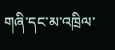གཞི་དང་མ་འཁྲིལ་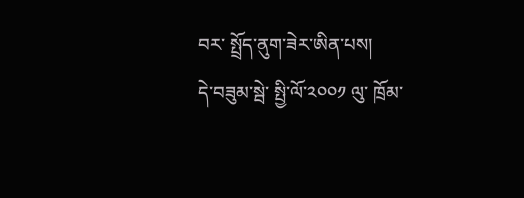བར་ སྤྲོད་ནུག་ཟེར་ཨིན་པས།
དེ་བཟུམ་སྦེ་ སྤྱི་ལོ་༢༠༠༡ ལུ་ ཁྲོམ་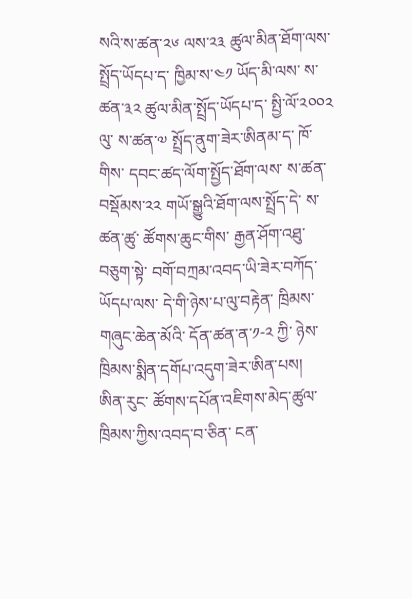སའི་ས་ཚན་༢༦ ལས་༢༣ ཚུལ་མིན་ཐོག་ལས་ སྤྲོད་ཡོདཔ་ད་ ཁྱིམ་ས་༤༡ ཡོད་མི་ལས་ ས་ཚན་༣༢ ཚུལ་མིན་སྤྲོད་ཡོདཔ་ད་ སྤྱི་ལོ་༢༠༠༢ ལུ་ ས་ཚན་༧ སྤྲོད་ནུག་ཟེར་ཨིནམ་ད་ ཁོ་གིས་ དབང་ཚད་ལོག་སྤྱོད་ཐོག་ལས་ ས་ཚན་བསྡོམས་༢༢ གཡོ་སྒྱུའི་ཐོག་ལས་སྤྲོད་དེ་ ས་ཚན་ཚུ་ ཚོགས་ཆུང་གིས་ རྒྱན་ཤོག་འཐུ་བཅུག་སྟེ་ བགོ་བཀྲམ་འབད་ཡི་ཟེར་བཀོད་ཡོདཔ་ལས་ དེ་གི་ཉེས་པ་ལུ་བརྟེན་ ཁྲིམས་གཞུང་ཆེན་མོའི་ དོན་ཚན་ན་༡-༢ ཀྱི་ ཉེས་ཁྲིམས་སྨིན་དགོཔ་འདུག་ཟེར་ཨིན་པས།
ཨིན་རུང་ ཚོགས་དཔོན་འཇིགས་མེད་ཚུལ་ཁྲིམས་ཀྱིས་འབད་བ་ཅིན་ ངན་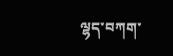ལྷད་བཀག་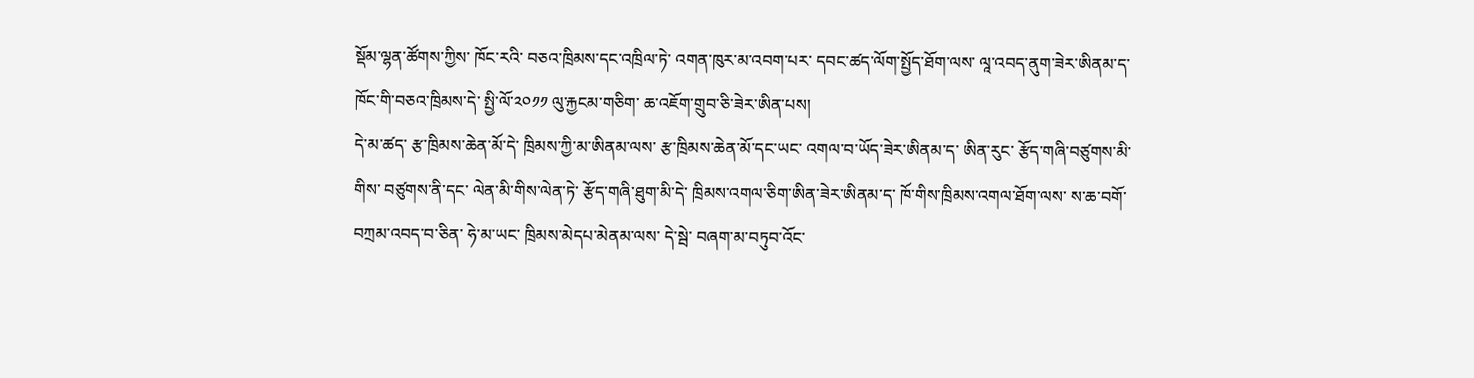སྡོམ་ལྷན་ཚོགས་ཀྱིས་ ཁོང་རའི་ བཅའ་ཁྲིམས་དང་འཁྲིལ་ཏེ་ འགན་ཁུར་མ་འབག་པར་ དབང་ཚད་ལོག་སྤྱོད་ཐོག་ལས་ ལཱ་འབད་ནུག་ཟེར་ཨིནམ་ད་ ཁོང་གི་བཅའ་ཁྲིམས་དེ་ སྤྱི་ལོ་༢༠༡༡ ལུ་རྐྱངམ་གཅིག་ ཆ་འཇོག་གྲུབ་ཅི་ཟེར་ཨིན་པས།
དེ་མ་ཚད་ རྩ་ཁྲིམས་ཆེན་མོ་དེ་ ཁྲིམས་ཀྱི་མ་ཨིནམ་ལས་ རྩ་ཁྲིམས་ཆེན་མོ་དང་ཡང་ འགལ་བ་ཡོད་ཟེར་ཨིནམ་ད་ ཨིན་རུང་ རྩོད་གཞི་བཙུགས་མི་གིས་ བཙུགས་ནི་དང་ ལེན་མི་གིས་ལེན་ཏེ་ རྩོད་གཞི་ཐུག་མི་དེ་ ཁྲིམས་འགལ་ཅིག་ཨིན་ཟེར་ཨིནམ་ད་ ཁོ་གིས་ཁྲིམས་འགལ་ཐོག་ལས་ ས་ཆ་བགོ་བཀྲམ་འབད་བ་ཅིན་ ཧེ་མ་ཡང་ ཁྲིམས་མེདཔ་མེནམ་ལས་ དེ་སྦེ་ བཞག་མ་བཏུབ་འོང་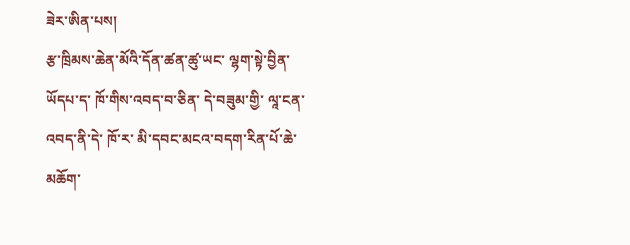ཟེར་ཨིན་པས།
རྩ་ཁྲིམས་ཆེན་མོའི་དོན་ཚན་ཚུ་ཡང་ ལྷག་སྟེ་བྱིན་ཡོདཔ་ད་ ཁོ་གིས་འབད་བ་ཅིན་ དེ་བཟུམ་གྱི་ ལཱ་ངན་འབད་ནི་དེ་ ཁོ་ར་ མི་དབང་མངའ་བདག་རིན་པོ་ཆེ་མཆོག་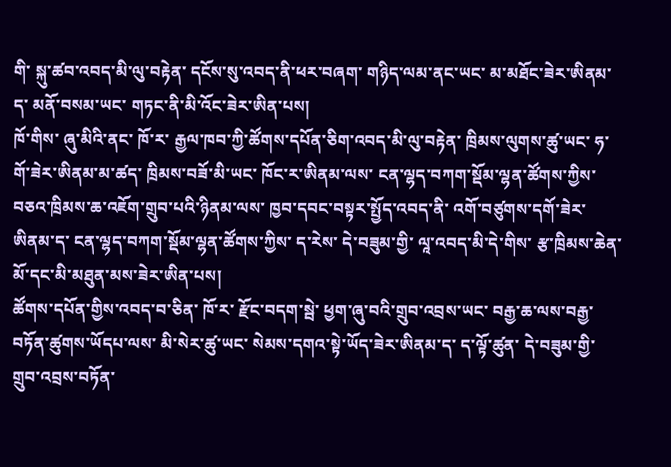གི་ སྐུ་ཚབ་འབད་མི་ལུ་བརྟེན་ དངོས་སུ་འབད་ནི་ཕར་བཞག་ གཉིད་ལམ་ནང་ཡང་ མ་མཐོང་ཟེར་ཨིནམ་ད་ མནོ་བསམ་ཡང་ གཏང་ནི་མི་འོང་ཟེར་ཨིན་པས།
ཁོ་གིས་ ཞུ་མིའི་ནང་ ཁོ་ར་ རྒྱལ་ཁབ་ཀྱི་ཚོགས་དཔོན་ཅིག་འབད་མི་ལུ་བརྟེན་ ཁྲིམས་ལུགས་ཚུ་ཡང་ ཧ་གོ་ཟེར་ཨིནམ་མ་ཚད་ ཁྲིམས་བཟོ་མི་ཡང་ ཁོང་ར་ཨིནམ་ལས་ ངན་ལྷད་བཀག་སྡོམ་ལྷན་ཚོགས་ཀྱིས་ བཅའ་ཁྲིམས་ཆ་འཇོག་གྲུབ་པའི་ཉིནམ་ལས་ ཁྱབ་དབང་བསྟར་སྤྱོད་འབད་ནི་ འགོ་བཙུགས་དགོ་ཟེར་ཨིནམ་ད་ ངན་ལྷད་བཀག་སྡོམ་ལྷན་ཚོགས་ཀྱིས་ ད་རེས་ དེ་བཟུམ་གྱི་ ལཱ་འབད་མི་དེ་གིས་ རྩ་ཁྲིམས་ཆེན་མོ་དང་མི་མཐུན་མས་ཟེར་ཨིན་པས།
ཚོགས་དཔོན་གྱིས་འབད་བ་ཅིན་ ཁོ་ར་ རྫོང་བདག་སྦེ་ ཕྱག་ཞུ་བའི་གྲུབ་འབྲས་ཡང་ བརྒྱ་ཆ་ལས་བརྒྱ་བཏོན་ཚུགས་ཡོདཔ་ལས་ མི་སེར་ཚུ་ཡང་ སེམས་དགའ་སྟེ་ཡོད་ཟེར་ཨིནམ་ད་ ད་ལྟོ་ཚུན་ དེ་བཟུམ་གྱི་ གྲུབ་འབྲས་བཏོན་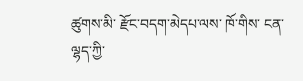ཚུགས་མི་ རྫོང་བདག་མེདཔ་ལས་ ཁོ་གིས་ ངན་ལྷད་ཀྱི་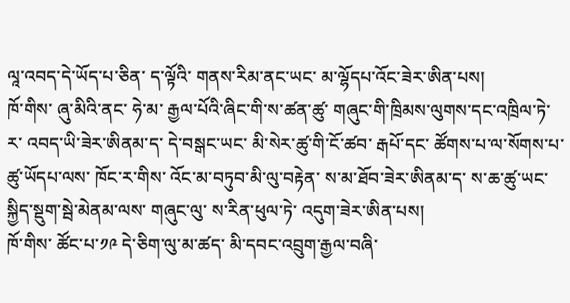ལཱ་འབད་དེ་ཡོད་པ་ཅིན་ ད་ལྟོའི་ གནས་རིམ་ནང་ཡང་ མ་ལྷོདཔ་འོང་ཟེར་ཨིན་པས།
ཁོ་གིས་ ཞུ་མིའི་ནང་ ཧེ་མ་ རྒྱལ་པོའི་ཞིང་གི་ས་ཚན་ཚུ་ གཞུང་གི་ཁྲིམས་ལུགས་དང་འཁྲིལ་ཏེ་ར་ འབད་ཡི་ཟེར་ཨིནམ་ད་ དེ་བསྒང་ཡང་ མི་སེར་ཚུ་གི་ངོ་ཚབ་ རྒཔོ་དང་ ཚོགས་པ་ལ་སོགས་པ་ཚུ་ཡོདཔ་ལས་ ཁོང་ར་གིས་ འོང་མ་བཏུབ་མི་ལུ་བརྟེན་ ས་མ་ཐོབ་ཟེར་ཨིནམ་ད་ ས་ཆ་ཚུ་ཡང་ སྐྱིད་སྡུག་སྦེ་མེནམ་ལས་ གཞུང་ལུ་ ས་རིན་ཕུལ་ཏེ་ འདུག་ཟེར་ཨིན་པས།
ཁོ་གིས་ ཚོང་པ་༡༩ དེ་ཅིག་ལུ་མ་ཚད་ མི་དབང་འབྲུག་རྒྱལ་བཞི་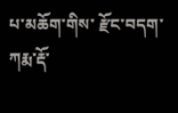པ་མཆོག་གིས་ རྫོང་བདག་ཀརྨ་རྡོ་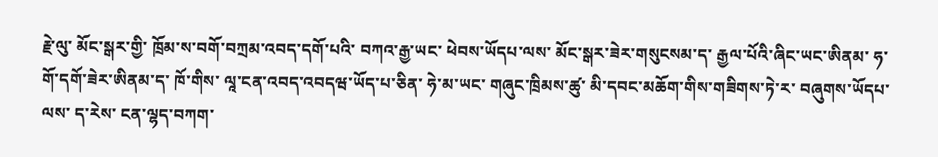རྗེ་ལུ་ མོང་སྒར་གྱི་ ཁྲོམ་ས་བགོ་བཀྲམ་འབད་དགོ་པའི་ བཀའ་རྒྱ་ཡང་ ཕེབས་ཡོདཔ་ལས་ མོང་སྒར་ཟེར་གསུངསམ་ད་ རྒྱལ་པོའི་ཞིང་ཡང་ཨིནམ་ ཧ་གོ་དགོ་ཟེར་ཨིནམ་ད་ ཁོ་གིས་ ལཱ་ངན་འབད་འབདཝ་ཡོད་པ་ཅིན་ ཧེ་མ་ཡང་ གཞུང་ཁྲིམས་ཚུ་ མི་དབང་མཆོག་གིས་གཟིགས་ཏེ་ར་ བཞུགས་ཡོདཔ་ལས་ ད་རེས་ ངན་ལྷད་བཀག་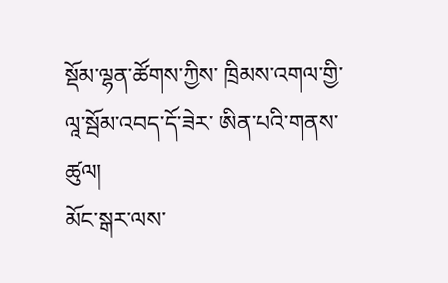སྡོམ་ལྷན་ཚོགས་ཀྱིས་ ཁྲིམས་འགལ་གྱི་ལཱ་སྦོམ་འབད་དོ་ཟེར་ ཨིན་པའི་གནས་ཚུལ།
མོང་སྒར་ལས་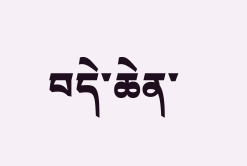བདེ་ཆེན་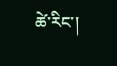ཚེ་རིང་།